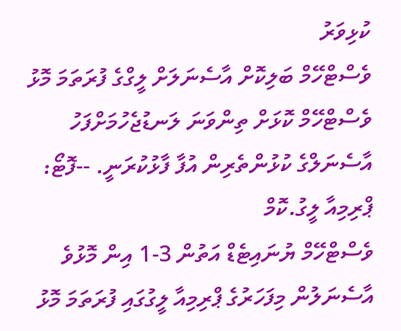ކުޅިވަރު
ވެސްޓްހޭމް ބަލިކޮށް އާސެނަލަށް ލީގްގެ ފުރަތަމަ މޮޅު
ވެސްޓްހޭމް ކޮޅަށް ތިންވަނަ ލަނޑުޖެހުމަށްފަހު އާސެނަލްގެ ކުޅުންތެރިން އުފާ ފާޅުކުރަނީ. --ފޮޓޯ: ޕްރިމިއާ ލީގު.ކޮމް
ވެސްޓްހޭމް ޔުނައިޓެޑް އަތުން 3-1 އިން މޮޅުވެ އާސެނަލުން މިފަހަރުގެ ޕްރިމިއާ ލީގުގައި ފުރަތަމަ މޮޅު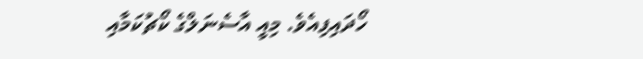ހޯދައިފިއެވެ. މިއީ އާސެނަލްގެ ކޯޗުކަމާއި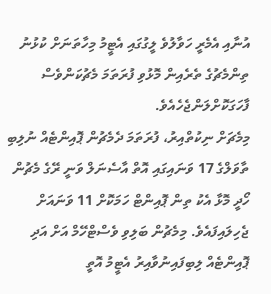އުނާއި އެމެރީ ހަވާލުވެ ލީގުގައި އެޓީމު މިހާތަނަށް ކުޅުނު ތިންމެޗުގެ ތެރެއިން މޮޅުވި ފުރަތަމަ މެޗުކަންވެސް ފާހަގަކޮށްލަންޖެހެއެވެ.
މިމެޗަށް ނިކުތްއިރު، ފުރަތަމަ ދެމެޗުން ޕޮއިންޓެއް ނުލިބި ތާވަލްގެ 17 ވަނައިގައި އޮތް އާސެނަލް ވަނީ ރޭގެ މެޗުން ހޯދީ މޮޅާ އެކު ތިން ޕޮއިންޓް ހަމަކޮށް 11 ވަނައަށް ޖެހިލައިފައެވެ. މިމެޗުން ބަލިވި ވެސްޓްހޭމް އަށް އަދި ޕޮއިންޓެއް ލިބިފައިނުވާއިރު އެޓީމު އޮތީ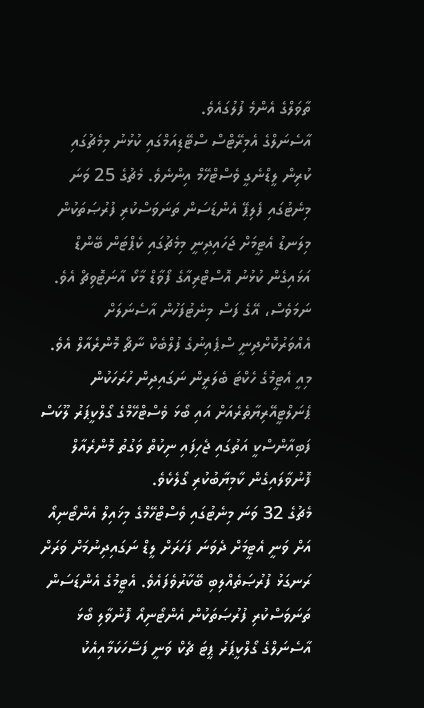ތާވަލްގެ އެންމެ ފުލުގައެވެ.
އާސެނަލްގެ އެމިރޭޓްސް ސްޓޭޑިއަމްގައި ކުޅުނު މިމެޗުގައި ކުރިން ލީޑްނެގީ ވެސްޓްހޭމް އިންނެވެ. މެޗުގެ 25 ވަނަ މިނެޓުގައި ފެލިޕޭ އެންޑަސަން ތަނަވަސްކުރި ފުރުޞަތަކުން މިލަނޑު އެޓީމަށް ޖަހައިދިނީ މިމެޗުގައި ކެޕްޓަން ބޭންޑް އަޅައިގެން ކުޅުނު އޮސްޓްރިއާގެ ފޯވާޑް މާކޯ އާނަޓޮވިޗް އެވެ.
ނަމަވެސް، އޭގެ ފަސް މިނެޓުފަހުން އާސެނަލަށް އެއްވަރުކޮށްދިނީ ސްޕެއިނުގެ ފުލްބެކް ނާޗޯ މޮންރެއާލް އެވެ. މިއީ އެޓީމުގެ ހެކްޓަ ބެލަރީން ނަގައިދިން ހުރަހަކުން ޕެނަލްޓީއޭރިޔާތެރެއަށް އައި ބޯޅަ ވެސްޓްހޭމްގެ ގޯލްކީޕަރު ލޫކަސް ފަބިއާންސްކީ އަތުގައި ޖެހިފައި ނިކުތް ވަގުތު މޮންރެއާލް ފޮނުވާލައިގެން ކާމިޔާބުކުރި ގޯލެކެވެ.
މެޗުގެ 32 ވަނަ މިނެޓުގައި ވެސްޓްހޭމްގެ މިޚައިލް އެންޓޯނިއޯ އަށް ވަނީ އެޓީމަށް ދެވަނަ ފަހަރަށް ލީޑް ނަގައިދިނުމަށް ވަރަށް ރަނގަޅު ފުރުޞަތެއްލިބި ބޭކާރުވެފައެވެ. އެޓީމުގެ އެންޑަސަން ތަނަވަސްކުރި ފުރުޞަތަކުން އެންޓޯނިއޯ ފޮނުވާލި ބޯޅަ އާސެނަލްގެ ގޯލްކީޕަރު ޕީޓަ ޗެކް ވަނީ ފަސޭހަކަމާއިއެކު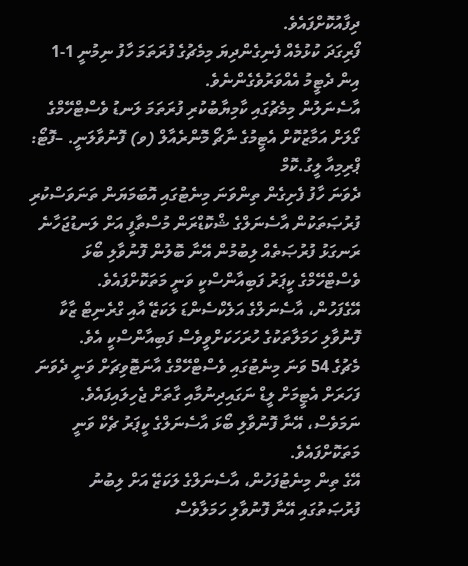ދިފާއުކޮށްފައެވެ.
ފޯރިގަދަ ކުޅުމެއް ފެނިގެންދިޔަ މިމެޗުގެ ފުރަތަމަ ހާފު ނިމުނީ 1-1 އިން ދެޓީމު އެއްވަރުވެގެންނެވެ.
އާސެނަލުން މިމެޗުގައި ކާމިޔާބުކުރި ފުރަތަމަ ލަނޑު ވެސްޓްހޭމްގެ ގޯލަށް އަމާޒުކޮށް އެޓީމުގެ ނާޗޯ މޮންރެއާލް (ވ) ފޮނުވާލަނީ. –ފޮޓޯ: ޕްރިމިއާ ލީގު.ކޮމް
ދެވަނަ ހާފު ފެށިގެން ތިންވަނަ މިނެޓުގައި އޮބަމަޔަން ތަނަވަސްކުރި ފުރުޞަތަކުން އާސެނަލްގެ ޝްކޮޑްރަން މުސްތާފީ އަށް ލަނޑުޖަހާނެ ރަނގަޅު ފުރުޞަތެއް ލިބުމުން އޭނާ ބޮލުން ފޮނުވާލި ބޯޅަ ވެސްޓްހޭމްގެ ކީޕަރު ފަބިއާންސްކީ ވަނީ މަތަކޮށްފައެވެ.
އޭގެފަހުން، އާސެނަލްގެ އަލެކްސެންޑަ ލަކަޒޭ އާއި ގްރެނިޓް ޒާކާ ފޮނުވާލި ހަމަލާތަކުގެ ހުރަހަކަށްވީވެސް ފަބިއާންސްކީ އެވެ.
މެޗުގެ 54 ވަނަ މިނެޓުގައި ވެސްޓްހޭމްގެ އާނަޓޮވިޗަށް ވަނީ ދެވަނަ ފަހަރަށް އެޓީމަށް ލީޑް ނަގައިދިނުމާއި ގާތަށް ޖެހިލައިފައެވެ. ނަމަވެސް، އޭނާ ފޮނުވާލި ބޯޅަ އާސެނަލްގެ ކީޕަރު ޗެކް ވަނީ މަތަކޮށްފައެވެ.
އޭގެ ތިން މިނެޓުފަހުން، އާސެނަލްގެ ލަކަޒޭ އަށް ލިބުނު ފުރުޞަތުގައި އޭނާ ފޮނުވާލި ހަމަލާވެސް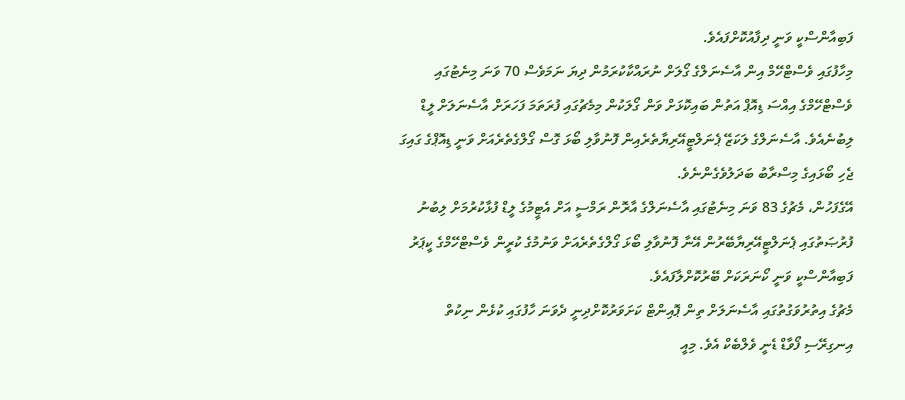ފަބިއާންސްކީ ވަނީ ދިފާއުކޮށްފައެވެ.
މިހާފުގައި ވެސްޓްހޭމް އިން އާސެނަލްގެ ގޯލަށް ނުރައްކާކުރަމުން ދިޔަ ނަމަވެސް 70 ވަނަ މިނެޓުގައި ވެސްޓްހޭމްގެ އިއްސަ ޑިއޮޕް އަތުން ބައިކޮޅަށް ވަން ގޯލަކުން މިމެޗުގައި ފުރަތަމަ ފަހަރަށް އާސެނަލަށް ލީޑް ލިބުނެއެވެ. އާސެނަލްގެ ލަކަޒޭ ޕެނަލްޓީއޭރިޔާތެރެއިން ފޮނުވާލި ބޯޅަ ގޮސް ގޯލްގެތެރެއަށް ވަނީ ޑިއޮޕްގެ ގައިގަ ޖެހި ބޯޅައިގެ މިސްރާބު ބަދަލުވެގެންނެވެ.
އޭގެފަހުން، މެޗުގެ 83 ވަނަ މިނެޓުގައި އާސެނަލްގެ އާރޮން ރަމްސީ އަށް އެޓީމުގެ ލީޑް ފުޅާކުރުމަށް ލިބުނު ފުރުޞަތުގައި ޕެނަލްޓީއޭރިޔާބޭރުން އޭނާ ފޮނުވާލި ބޯޅަ ގޯލްގެތެރެއަށް ވަނުމުގެ ކުރީން ވެސްޓްހޭމްގެ ކީޕަރު ފަބިއާންސްކީ ވަނީ ކޯނަރަކަށް ބޭރުކޮށްލާފައެވެ.
މެޗުގެ އިތުރުވަގުތުގައި އާސެނަލަށް ތިން ޕޮއިންޓް ކަށަވަރުކޮށްދިނީ ދެވަނަ ހާފުގައި ކުޅެން ނިކުތް އިނގިރޭސި ފޯވާޑް ޑެނީ ވެލްބެކް އެވެ. މިއީ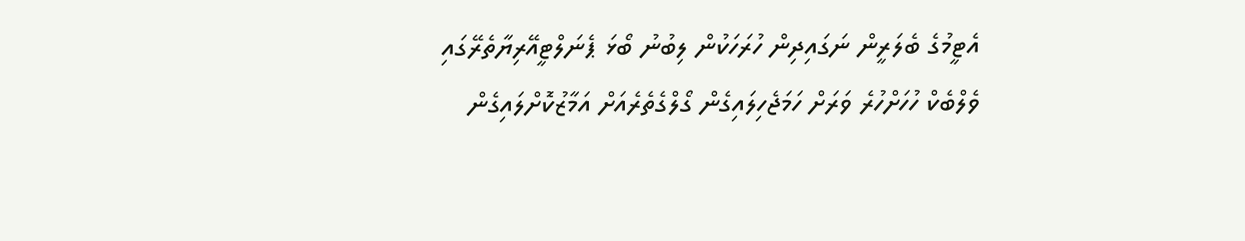އެޓީމުގެ ބެލަރީން ނަގައިދިން ހުރަހަކުން ލިބުނު ބޯޅަ ޕެނަލްޓީއޭރިޔާތެރޭގައި ވެލްބެކް ހުހަށްހުރެ ވަރަށް ހަމަޖެހިލައިގެން ގޯލްގެތެރެއަށް އަމާޒުކޮށްލައިގެން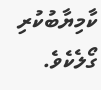ކާމިޔާބުކުރި ގޯލެކެވެ.